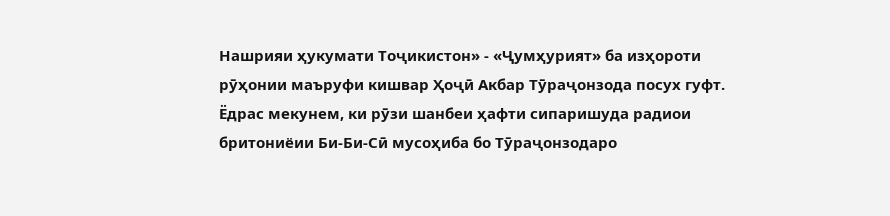Нашрияи ҳукумати Тоҷикистон» - «Ҷумҳурият» ба изҳороти рӯҳонии маъруфи кишвар Ҳоҷӣ Акбар Тӯраҷонзода посух гуфт. Ёдрас мекунем, ки рӯзи шанбеи ҳафти сипаришуда радиои бритониёии Би-Би-Сӣ мусоҳиба бо Тӯраҷонзодаро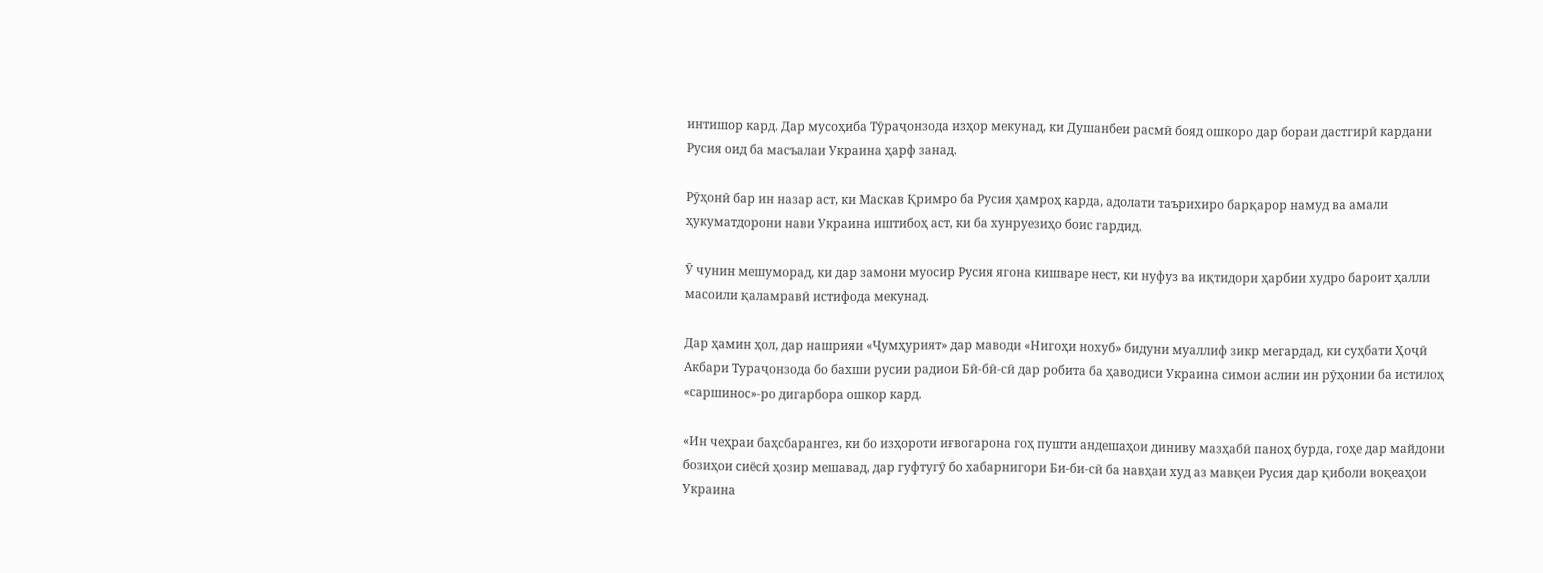интишор кард. Дар мусоҳиба Тӯраҷонзода изҳор мекунад, ки Душанбеи расмӣ бояд ошкоро дар бораи дастгирӣ кардани Русия оид ба масъалаи Украина ҳарф занад.

Рӯҳонӣ бар ин назар аст, ки Маскав Қримро ба Русия ҳамроҳ карда, адолати таърихиро барқарор намуд ва амали ҳукуматдорони нави Украина иштибоҳ аст, ки ба хунруезиҳо боис гардид.

Ӯ чунин мешуморад, ки дар замони муосир Русия ягона кишваре нест, ки нуфуз ва иқтидори ҳарбии худро бароит ҳалли масоили қаламравӣ истифода мекунад.

Дар ҳамин ҳол, дар нашрияи «Ҷумҳурият» дар маводи «Нигоҳи нохуб» бидуни муаллиф зикр мегардад, ки суҳбати Ҳоҷӣ Акбари Тураҷонзода бо бахши русии радиои Бӣ-бӣ-сӣ дар робита ба ҳаводиси Украина симои аслии ин рӯҳонии ба истилоҳ «саршинос»-ро дигарбора ошкор кард.

«Ин чеҳраи баҳсбарангез, ки бо изҳороти иғвогарона гоҳ пушти андешаҳои диниву мазҳабӣ паноҳ бурда, гоҳе дар майдони бозиҳои сиёсӣ ҳозир мешавад, дар гуфтугӯ бо хабарнигори Би-би-сӣ ба навҳаи худ аз мавқеи Русия дар қиболи воқеаҳои Украина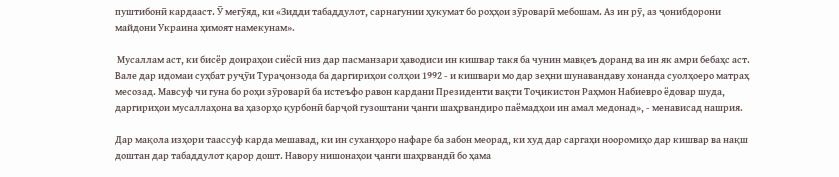пуштибонӣ кардааст. Ӯ мегӯяд, ки «Зидди табаддулот, сарнагунии ҳукумат бо роҳҳои зӯроварӣ мебошам. Аз ин рӯ, аз ҷонибдорони майдони Украина ҳимоят намекунам».

 Мусаллам аст, ки бисёр доираҳои сиёсӣ низ дар пасманзари ҳаводиси ин кишвар такя ба чунин мавқеъ доранд ва ин як амри бебаҳс аст. Вале дар идомаи суҳбат руҷӯи Тураҷонзода ба даргириҳои солҳои 1992 - и кишвари мо дар зеҳни шунавандаву хонанда суолҳоеро матраҳ месозад. Мавсуф чи гуна бо роҳи зӯроварӣ ба истеъфо равон кардани Президенти вақти Тоҷикистон Раҳмон Набиевро ёдовар шуда, даргириҳои мусаллаҳона ва ҳазорҳо қурбонӣ барҷой гузоштани ҷанги шаҳрвандиро паёмадҳои ин амал медонад», - менависад нашрия.

Дар мақола изҳори таассуф карда мешавад, ки ин суханҳоро нафаре ба забон меорад, ки худ дар саргаҳи нооромиҳо дар кишвар ва нақш доштан дар табаддулот қарор дошт. Навору нишонаҳои ҷанги шаҳрвандӣ бо ҳама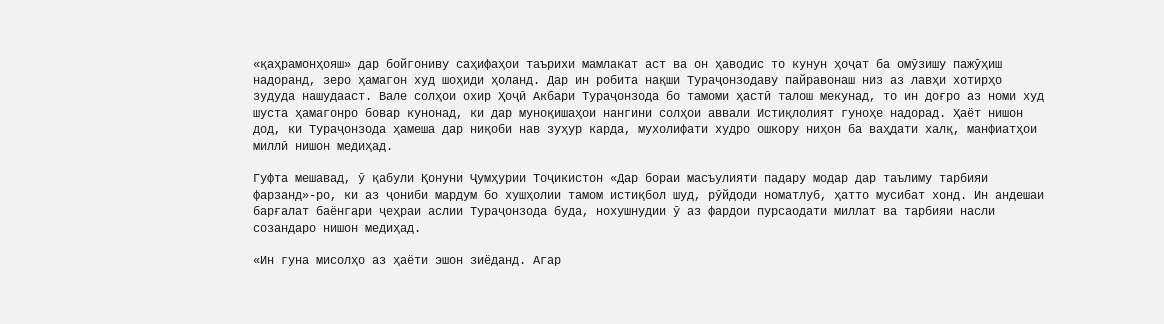«қаҳрамонҳояш» дар бойгониву саҳифаҳои таърихи мамлакат аст ва он ҳаводис то кунун ҳоҷат ба омӯзишу пажӯҳиш надоранд, зеро ҳамагон худ шоҳиди ҳоланд. Дар ин робита нақши Тураҷонзодаву пайравонаш низ аз лавҳи хотирҳо зудуда нашудааст. Вале солҳои охир Ҳоҷӣ Акбари Тураҷонзода бо тамоми ҳастӣ талош мекунад, то ин доғро аз номи худ шуста ҳамагонро бовар кунонад, ки дар муноқишаҳои нангини солҳои аввали Истиқлолият гуноҳе надорад. Ҳаёт нишон дод, ки Тураҷонзода ҳамеша дар ниқоби нав зуҳур карда, мухолифати худро ошкору ниҳон ба ваҳдати халқ, манфиатҳои миллӣ нишон медиҳад.

Гуфта мешавад, ӯ қабули Қонуни Ҷумҳурии Тоҷикистон «Дар бораи масъулияти падару модар дар таълиму тарбияи фарзанд»-ро, ки аз ҷониби мардум бо хушҳолии тамом истиқбол шуд, рӯйдоди номатлуб, ҳатто мусибат хонд. Ин андешаи барғалат баёнгари ҷеҳраи аслии Тураҷонзода буда, нохушнудии ӯ аз фардои пурсаодати миллат ва тарбияи насли созандаро нишон медиҳад.

«Ин гуна мисолҳо аз ҳаёти эшон зиёданд. Агар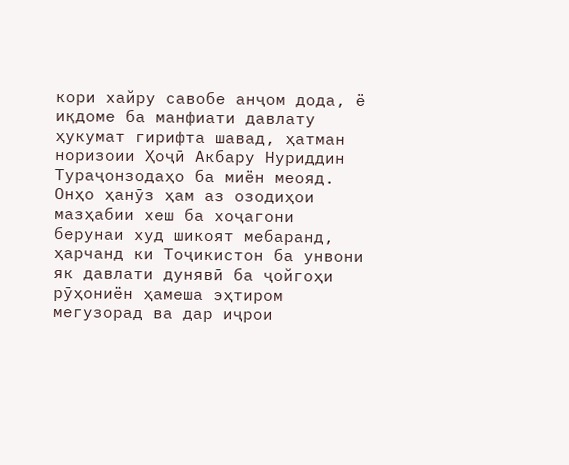кори хайру савобе анҷом дода, ё иқдоме ба манфиати давлату ҳукумат гирифта шавад, ҳатман норизоии Ҳоҷӣ Акбару Нуриддин Тураҷонзодаҳо ба миён меояд. Онҳо ҳанӯз ҳам аз озодиҳои мазҳабии хеш ба хоҷагони берунаи худ шикоят мебаранд, ҳарчанд ки Тоҷикистон ба унвони як давлати дунявӣ ба ҷойгоҳи рӯҳониён ҳамеша эҳтиром мегузорад ва дар иҷрои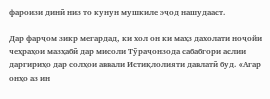фароизи динӣ низ то кунун мушкиле эҷод нашудааст.

Дар фарҷом зикр мегардад, ки хол он ки маҳз дахолати ноҷойи чеҳраҳои мазҳабӣ дар мисоли Тӯраҷонзода сабабгори аслии даргириҳо дар солҳои аввали Истиқлолияти давлатӣ буд. «Агар онҳо аз ин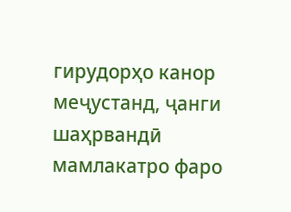гирудорҳо канор меҷустанд, ҷанги шаҳрвандӣ мамлакатро фаро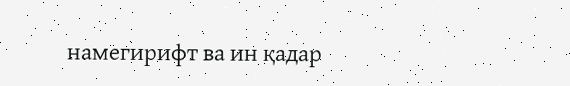намегирифт ва ин қадар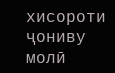хисороти ҷониву молӣ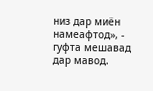низ дар миён намеафтод», - гуфта мешавад дар мавод.